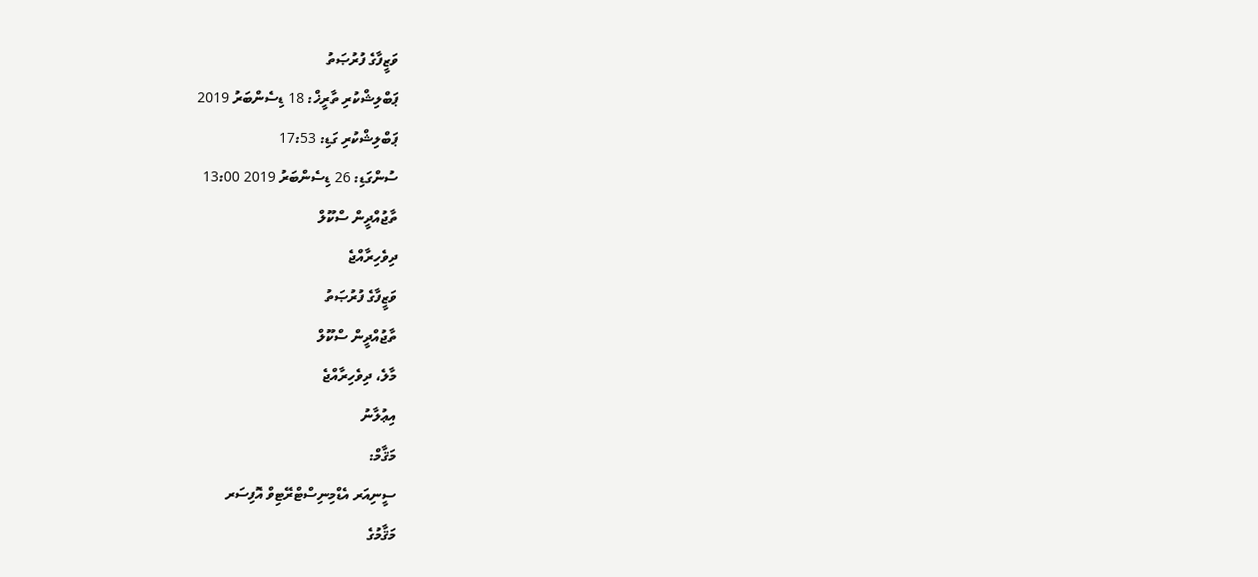ވަޒީފާގެ ފުރުޞަތު
ޕަބްލިޝްކުރި ތާރީޚް: 18 ޑިސެންބަރު 2019
ޕަބްލިޝްކުރި ގަޑި: 17:53
ސުންގަޑި: 26 ޑިސެންބަރު 2019 13:00
ތާޖުއްދީން ސްކޫލް
ދިވެހިރާއްޖެ
ވަޒީފާގެ ފުރުޞަތު
ތާޖުއްދީން ސްކޫލް
މާލެ، ދިވެހިރާއްޖެ
އިޢުލާނު
މަޤާމް:
ސީނިއަރ އެޑްމިނިސްޓްރޭޓިވް އޮފިސަރ
މަޤާމުގެ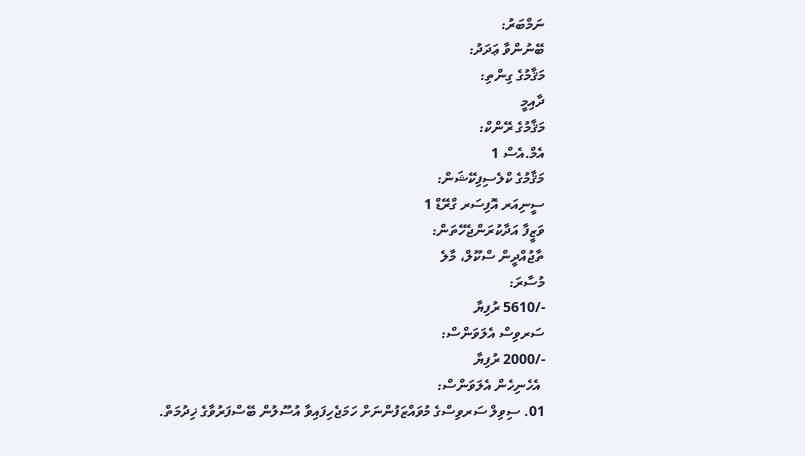ނަމްބަރު:
ބޭނުންވާ ޢަދަދު:
މަޤާމުގެ ގިންތި:
ދާއިމީ
މަޤާމުގެ ރޭންކް:
އެމް.އެސް 1
މަޤާމުގެ ކްލެސިފިކޭޝަން:
ސީނިއަރ އޮފިސަރ ގްރޭޑް 1
ވަޒީފާ އަދާކުރަންޖެހޭތަން:
ތާޖުއްދީން ސްކޫލް، މާލެ
މުސާރަ:
-/5610 ރުފިޔާ
ސަރވިސް އެލަވަންސް:
-/2000 ރުފިޔާ
 އެހެނިހެން އެލަވަންސް:
01. ސިވިލް ސަރވިސްގެ މުވައްޒަފުންނަށް ހަމަޖެހިފައިވާ އުސޫލުން ބޭސްފަރުވާގެ ޚިދުމަތް.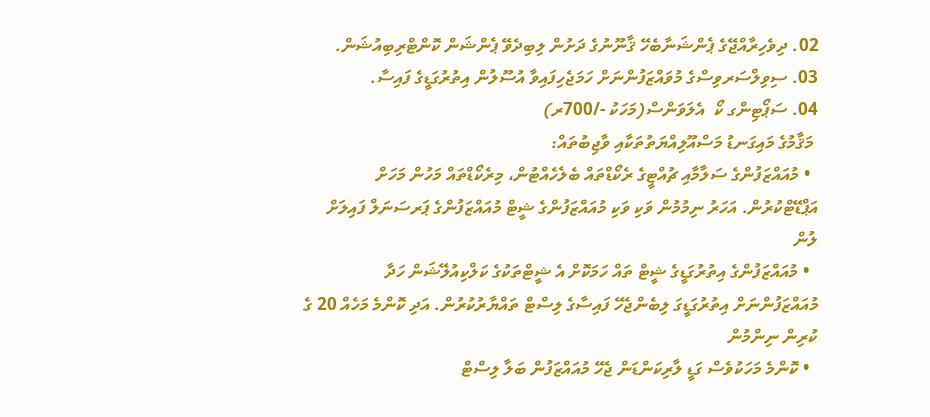02. ދިވެހިރާއްޖޭގެ ޕެންޝަނާބެހޭ ޤާނޫނުގެ ދަށުން ލިބިދެވޭ ޕެންޝަން ކޮންޓްރިބިއުޝަން.
03. ސިވިލްސަރވިސްގެ މުވައްޒަފުންނަށް ހަމަޖެހިފައިވާ އުސޫލުން އިތުރުގަޑީގެ ފައިސާ.
04. ސަޕޯޓިންގ ކޯ  އެލަވަންސް(މަހަކު -/700ރ)
 މަޤާމުގެ މައިގަނޑު މަސްއޫލިއްޔަތުތަކާއި ވާޖިބުތައް:
  • މުއައްޒަފުންގެ ސަލާމާއި ޗުއްޓީގެ ރެކޯޑްތައް ބެލެހެއްޓުން، މިރެކޯޑްތައް މަހުން މަހަށް އަޕްޑޭޓްކުރުން. އަހަރު ނިމުމުން ވަކި ވަކި މުއައްޒަފުންގެ ޝީޓް މުއައްޒަފުންގެ ޕަރސަނަލް ފައިލަށް ލުން
  • މުއައްޒަފުންގެ އިތުރުގަޑީގެ ޝީޓް ތައް ހަމަކޮށް އެ ޝީޓްތަކުގެ ކަލްކިއުލޭޝަން ހަދާ މުއައްޒަފުންނަށް އިތުރުގަޑީގަ ލިބެންޖެހޭ ފައިސާގެ ލިސްޓް ތައްޔާރުކުރުން. އަދި ކޮންމެ މަހެއް 20 ގެ ކުރިން ނިންމުން
  • ކޮންމެ މަހަކުވެސް ގަޑީ ލާރިކަންޑަން ޖެހޭ މުއައްޒަފުން ބަލާ ލިސްޓް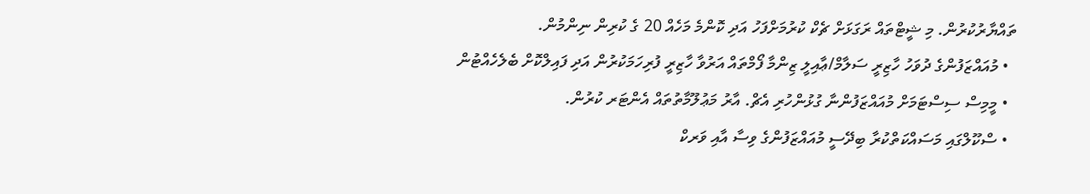ތައްޔާރުކުރުން. މި ޝީޓްތައް ރަގަޅަށް ޗެކް ކުރުމަށްފަހު އަދި ކޮންމެ މަހެއް 20 ގެ ކުރިން ނިންމުން.
  • މުއައްޒަފުންގެ ދުވަހު ހާޒިރީ ސަލާމް/ޢާއިލީ ޒިންމާ ފޯމްތައް އަރުވާ ހާޒިރީ ފުރިހަމަކުރުން އަދި ފައިލްކޮށް ބެލެހެއްޓުން
  • މީމިސް ސިސްޓަމަށް މުއައްޒަފުންނާ ގުޅުންހުރި އެޗް. އާރު މަޢުލޫމާތުތައް އެންޓަރ ކުރުން.
  • ސްކޫލްގައި މަސައްކަތްކުރާ ބިދޭސީ މުއައްޒަފުންގެ ވިސާ އާއި ވަރކް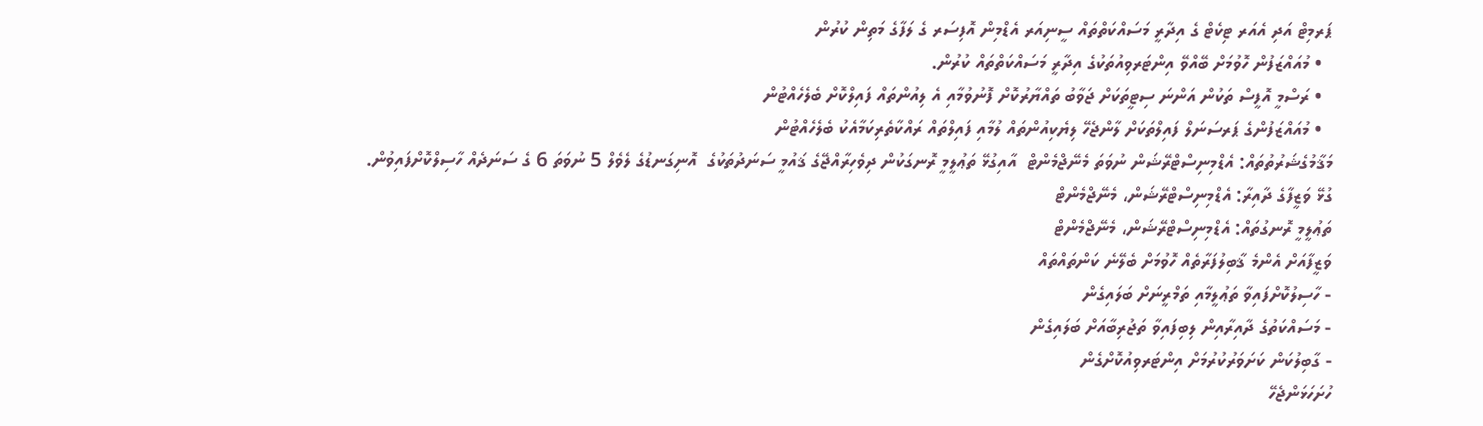ޕަރމިޓް އަދި އެއަރ ޓިކެޓް ގެ އިދާރީ މަސައްކަތްތައް ސީނިއަރ އެޑްމިން އޮފިސަރ ގެ ލަފާގެ މަތިން ކުރުން
  • މުއައްޒަފުން ހޮވުމަށް ބޭއްވޭ އިންޓަރވިއުތަކުގެ އިދާރީ މަސައްކަތްތައް ކުރުން.
  • ރަސްމީ އޮފީސް ތަކުން އަންނަ ސިޓީތަކަށް ޖަވާބު ތައްޔާރުކޮށް ފޮނުވުމާއި އެ ލިއުންތައް ފައިލްކޮށް ބެލެހެއްޓުން
  • މުއައްޒަފުންގެ ޕަރސަނަލް ފައިލްތަކަށް ލާންޖެހޭ ލިޔެކިއުންތައް ލުމާއި ފައިލްތައް ރައްކާތެރިކަމާއެކު ބެލެހެއްޓުން
މަޤާމުގެޝަރުތުތައް: އެޑްމިނިސްޓްރޭޝަން ނުވަތަ މެނޭޖްމެންޓް  އާއިގުޅޭ ތަޢުލީމީ ރޮނގަކުން ދިވެހިރާއްޖޭގެ ޤައުމީ ސަނަދުތަކުގެ  އޮނިގަނޑުގެ ލެވެލް 5 ނުވަތަ 6 ގެ ސަނަދެއް ހާސިލްކޮށްފައިވުން.
ގުޅޭ ވަޒީފާގެ ދާއިރާ: އެޑްމިނިސްޓްރޭޝަން، މެނޭޖްމެންޓް
ތަޢުލީމީ ރޮނގުތައް: އެޑްމިނިސްޓްރޭޝަން، މެނޭޖްމެންޓް
ވަޒީފާއަށް އެންމެ ޤާބިލުފަރާތެއް ހޮވުމަށް ބެލޭނެ ކަންތައްތައް
- ހާސިލުކޮށްފައިވާ ތަޢުލީމާއި ތަމްރީނަށް ބަލައިގެން
- މަސައްކަތުގެ ދާއިރާއިން ލިބިފައިވާ ތަޖުރިބާއަށް ބަލައިގެން
- ގާބިލުކަން ކަށަވަރުކުރުމަށް އިންޓަރވިއުކޮށްގެން
ހުށަހަޅަންޖެހޭ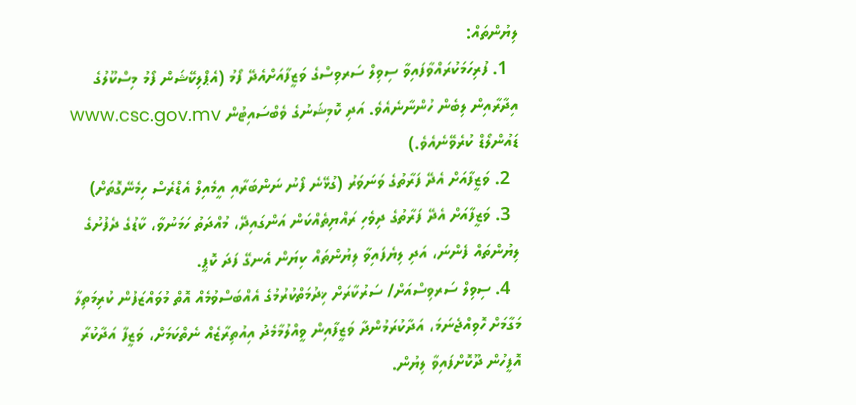ލިޔުންތައް:
  1. ފުރިހަމަކުރައްވާފައިވާ ސިވިލް ސަރވިސްގެ ވަޒީފާއަށްއެދޭ ފޯމު (އެޕްލިކޭޝަން ފޯމު މިސްކޫލުގެ އިދާރާއިން ލިބެން ހުންނާނެއެވެ. އަދި ކޮމިޝަނުގެ ވެބްސައިޓުން www.csc.gov.mv ޑައުންލޯޑް ކުރެވޭނެއެވެ.)
  2. ވަޒީފާއަށް އެދޭ ފަރާތުގެ ވަނަވަރު (ގުޅޭނެ ފޯނު ނަންބަރާއި އީމެއިލް އެޑްރެސް ހިމެނޭގޮތަށް)
  3. ވަޒީފާއަށް އެދޭ ފަރާތުގެ ދިވެހި ރައްޔިތެއްކަން އަންގައިދޭ، މުއްދަތު ހަމަނުވާ، ކާޑުގެ ދެފުށުގެ ލިޔުންތައް ފެންނަ، އަދި ލިޔެފައިވާ ލިޔުންތައް ކިޔަން އެނގޭ ފަދަ ކޮޕީ.
  4. ސިވިލް ސަރވިސްއަށް/ ސަރުކާރަށް ޚިދުމަތްކުރުމުގެ އެއްބަސްވުމެއް އޮތް މުވައްޒަފުން ކުރިމަތިލާ މަގާމަށް ހޮވިއްޖެނަމަ، އަދާކުރަމުންދާ ވަޒީފާއިން ވީއްލުމާމެދު އިއުތިރާޒެއް ނެތްކަމަށް، ވަޒީފާ އަދާކުރާ އޮފީހުން ދޫކޮށްފައިވާ ލިޔުން.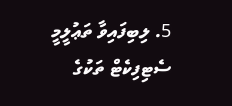5. ލިބިފައިވާ ތަޢުލީމީ ސެޓިފިކެޓް ތަކުގެ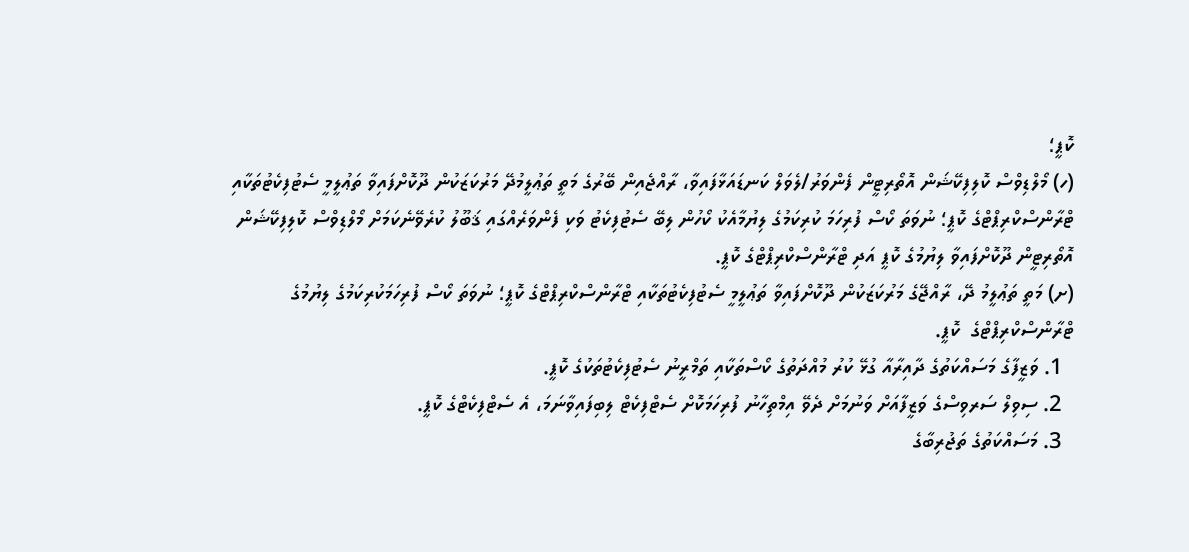ކޮޕީ؛
(ހ) މޯލްޑިވްސް ކޮލިފިކޭޝަން އޮތޯރިޓީން ފެންވަރު/ލެވަލް ކަނޑައަޅާފައިވާ، ރާއްޖެއިން ބޭރުގެ މަތީ ތަޢުލީމުދޭ މަރުކަޒަކުން ދޫކޮށްފައިވާ ތަޢުލީމީ ސެޓުފިކެޓުތަކާއި ޓްރާންސްކްރިޕްޓްގެ ކޮޕީ؛ ނުވަތަ ކޯސް ފުރިހަމަ ކުރިކަމުގެ ލިޔުމާއެކު ކޯހުން ލިބޭ ސެޓުފިކެޓު ވަކި ފެންވަރެއްގައި ޤަބޫލު ކުރެވޭނެކަމަށް މޯލްޑިވްސް ކޮލިފިކޭޝަން އޮތޯރިޓީން ދޫކޮށްފައިވާ ލިޔުމުގެ ކޮޕީ އަދި ޓްރާންސްކްރިޕްޓްގެ ކޮޕީ.
(ށ) މަތީ ތަޢުލީމު ދޭ، ރާއްޖޭގެ މަރުކަޒަކުން ދޫކޮށްފައިވާ ތަޢުލީމީ ސެޓުފިކެޓުތަކާއި ޓްރާންސްކްރިޕްޓްގެ ކޮޕީ؛ ނުވަތަ ކޯސް ފުރިހަމަކުރިކަމުގެ ލިޔުމުގެ ޓްރާންސްކްރިޕްޓްގެ  ކޮޕީ.
  1. ވަޒީފާގެ މަސައްކަތުގެ ދާއިރާއާ ގުޅޭ ކުރު މުއްދަތުގެ ކޯސްތަކާއި ތަމްރީނު ސެޓުފިކެޓުތަކުގެ ކޮޕީ.
  2. ސިވިލް ސަރވިސްގެ ވަޒީފާއަށް ވަނުމަށް ދެވޭ އިމްތިހާނު ފުރިހަމަކޮށް ސެޓްފިކެޓް ލިބިފައިވާނަމަ، އެ ސެޓްފިކެޓްގެ ކޮޕީ.
  3. މަސައްކަތުގެ ތަޖުރިބާގެ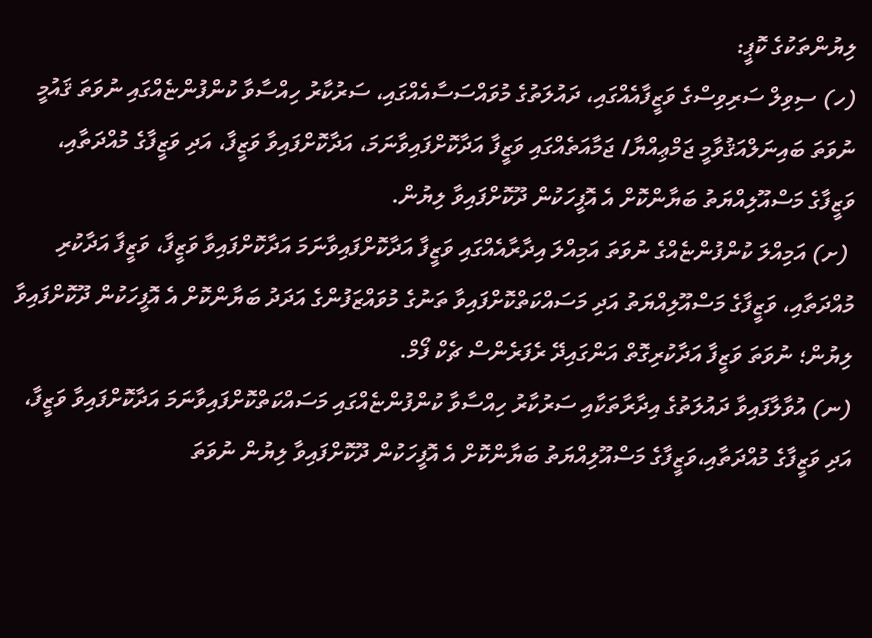ލިޔުންތަކުގެ ކޮޕީ:
(ހ) ސިވިލް ސަރިވިސްގެ ވަޒީފާއެއްގައި، ދައުލަތުގެ މުވައްސަސާއެއްގައި، ސަރުކާރު ހިއްސާވާ ކުންފުންޏެއްގައި ނުވަތަ ޤައުމީ ނުވަތަ ބައިނަލްއަޤުވާމީ ޖަމްޢިއްޔާ/ ޖަމާއަތެއްގައި ވަޒީފާ އަދާކޮށްފައިވާނަމަ، އަދާކޮށްފައިވާ ވަޒީފާ، އަދި ވަޒީފާގެ މުއްދަތާއި، ވަޒީފާގެ މަސްއޫލިއްޔަތު ބަޔާންކޮށް އެ އޮފީހަކުން ދޫކޮށްފައިވާ ލިޔުން.
 (ށ) އަމިއްލަ ކުންފުންޏެއްގެ ނުވަތަ އަމިއްލަ އިދާރާއެއްގައި ވަޒީފާ އަދާކޮށްފައިވާނަމަ އަދާކޮށްފައިވާ ވަޒީފާ، ވަޒީފާ އަދާކުރި މުއްދަތާއި، ވަޒީފާގެ މަސްއޫލިއްޔަތު އަދި މަސައްކަތްކޮށްފައިވާ ތަނުގެ މުވައްޒަފުންގެ އަދަދު ބަޔާންކޮށް އެ އޮފީހަކުން ދޫކޮށްފައިވާ ލިޔުން؛ ނުވަތަ ވަޒީފާ އަދާކުރިގޮތް އަންގައިދޭ ރެފަރެންސް ޗެކް ފޯމް.
(ނ) އުވާލާފައިވާ ދައުލަތުގެ އިދާރާތަކާއި ސަރުކާރު ހިއްސާވާ ކުންފުންޏެއްގައި މަސައްކަތްކޮށްފައިވާނަމަ އަދާކޮށްފައިވާ ވަޒީފާ، އަދި ވަޒީފާގެ މުއްދަތާއި،ވަޒީފާގެ މަސްއޫލިއްޔަތު ބަޔާންކޮށް އެ އޮފީހަކުން ދޫކޮށްފައިވާ ލިޔުން ނުވަތަ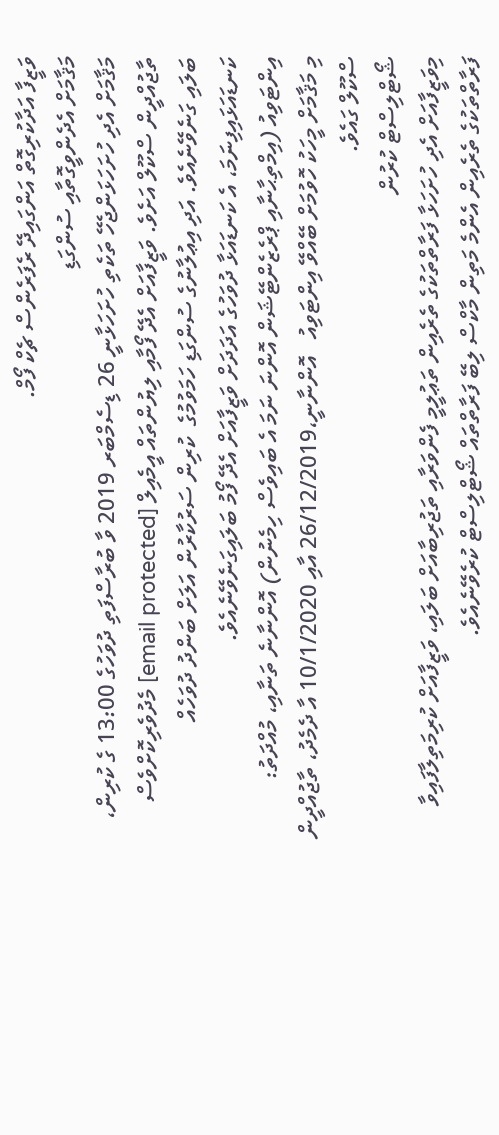ވަޒީފާ އަދާކުރިގޮތް އަންގައިދޭ ރެފަރެންސް ޗެކް ފޯމް.
މަޤާމަށް އެދެންވީގޮތާއި ސުންގަޑި
މަޤާމަށް އެދި ހުށަހަޅަންޖެހޭ ތަކެތި ހުށަހަޅާނީ 26 ޑިސެމްބަރ 2019 ވާ ބުރާސްފަތި ދުވަހުގެ 13:00 ގެ ކުރިން، ތާޖުއްދީން ސްކޫލް އަށެވެ. ވަޒީފާއަށް އެދޭ ފޯމާއި ލިޔުންތައް އީމެއިލް [email protected] މެދުވެރިކޮށްވެސް ބަލައި ގަނެވޭނެއެވެ. އަދި އިޢުލާނުގެ ސުންގަޑި ހަމަވުމުގެ  ކުރިން ސަރުކާރުން އަލަށް ބަންދު ދުވަހެއް ކަނޑައަޅައިފިނަމަ، އެ ކަނޑައަޅާ ދުވަހުގެ އަދަދަށް ވަޒީފާއަށް އެދޭ ފޯމު ބަލައިގަނެވޭނެއެވެ.
އިންޓަވިއު (އިމްތިޙާނާއި ޕްރެޒެންޓޭޝަން އޮންނަ ނަމަ އެ ބައިވެސް ހިމެނުން) އޮންނާނެ ތަނާއި، މުއްދަތު:
މި މަޤާމަށް މީހަކު ހޮވުމަށް ބޭއްވޭ އިންޓަވިއު   އޮންނާނީ،26/12/2019 އާއި 10/1/2020 އާ ދެމެދު، ތާޖުއްދީން ސްކޫލް ގައެވެ.
ޝޯޓްލިސްޓް ކުރުން
މިވަޒީފާއަށް އެދި ހުށަހަޅާ ފަރާތްތަކުގެ ތެރެއިން ތަޢުލީމީ ފެންވަރާއި ތަޖުރިބާއަށް ބަލައި، ވަޒީފާއަށް ކުރިމަތިލާފައިވާ ފަރާތްތަކުގެ ތެރެއިން އެންމެ މަތިން މާކްސް ލިބޭ ފަރާތްތައް ޝޯޓްލިސްޓް ކުރެވޭނެއެވެ.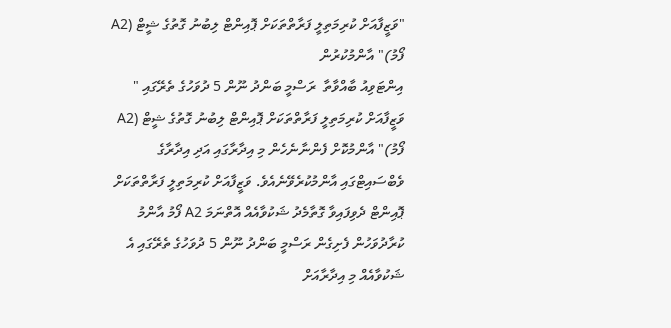"ވަޒީފާއަށް ކުރިމަތިލީ ފަރާތްތަކަށް ޕޮއިންޓް ލިބުނު ގޮތުގެ ޝީޓް (A2 ފޯމު)" އާންމުކުރުން
އިންޓަވިއު ބާއްވާތާ  ރަސްމީ ބަންދު ނޫން 5 ދުވަހުގެ ތެރޭގައި " ވަޒީފާއަށް ކުރިމަތިލީ ފަރާތްތަކަށް ޕޮއިންޓް ލިބުނު ގޮތުގެ ޝީޓް (A2 ފޯމު)" އާންމުކޮށް ފެންނާނެހެން މި އިދާރާގައި އަދި އިދާރާގެ ވެބްސައިޓްގައި އާންމުކުރެވޭނެއެވެ. ވަޒީފާއަށް ކުރިމަތިލީ ފަރާތްތަކަށް ޕޮއިންޓް ދެވިފައިވާ ގޮތާމެދު ޝަކުވާއެއް އޮތްނަމަ A2 ފޯމު އާންމު ކުރާދުވަހުން ފެށިގެން ރަސްމީ ބަންދު ނޫން 5 ދުވަހުގެ ތެރޭގައި އެ ޝަކުވާއެއް މި އިދާރާއަށް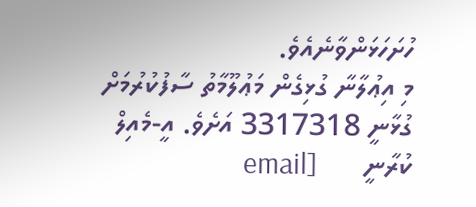ހުށަހަޅަންވާނެއެވެ.
މި އިޢުލާނާ ގުޅިގެން މަޢުލޫމާތު ސާފުކުރުމަށް ގުޅާނީ 3317318 އަށެވެ. އީ-މެއިލް ކުރާނީ      [email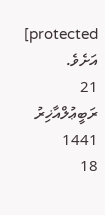protected] އަށެވެ.
21 ރަބީޢުލްއާޚިރު 1441
18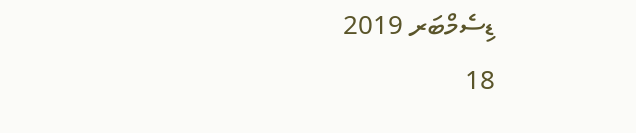ޑިސެމްބަރ 2019
18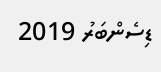ޑިސެންބަރު 2019